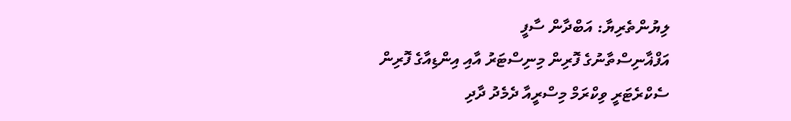ލިޔުންތެރިޔާ: އަބްދާން ސާފީ
އަފްޣާނިސްތާނުގެ ފޮރިން މިނިސްޓަރު އާއި އިންޑިއާގެ ފޮރިން ސެކްރެޓަރީ ވިކްރަމް މިސްރީއާ ދެމެދު ދާދި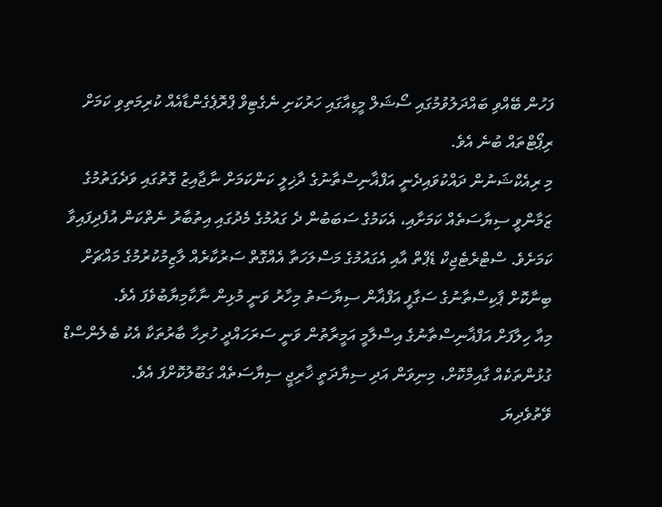ފަހުން ބޭއްވި ބައްދަލުވުމުގައި ސޯޝަލް މީޑިއާގައި ހަރުކަށި ނެގެޓިވް ޕްރޮޕެގެންޑާއެއް ކުރިމަތިވި ކަމަށް ރިޕޯޓްތައް ބުނެ އެވެ.
މި ރިއެކްޝަނުން ދައްކުވައިދެނީ އަފްޣާނިސްތާނުގެ ދާޚިލީ ކަންކަމަށް ނާޖާއިޒު ގޮތުގައި ވަދެގަތުމުގެ ޒަމާންވީ ސިޔާސަތެއް ކަމަށާއި، އެކަމުގެ ސަބަބުން ދެ ގައުމުގެ މެދުގައި އިތުބާރު ނެތްކަން އުފެދިފައިވާ ކަމަށެވެ. ސްޓްރެޓެޖިކް ޑެޕްތް އާއި އެގައުމުގެ މަސްލަހަތާ އެއްގޮތް ސަރުކާރެއް ލާޒިމުކުރުމުގެ މައްޗަށް ބިނާކޮށް ޕާކިސްތާނުގެ ސަގާފީ އަފްޣާން ސިޔާސަތު މިހާރު ވަނީ މުޅިން ނާކާމިޔާބުވެފަ އެވެ.
މިއާ ހިލާފަށް އަފްޣާނިސްތާނުގެ އިސްލާމީ އަމީރާތުން ވަނީ ސަރަހައްދީ ހުރިހާ ބާރުތަކާ އެކު ބެލެންސްޑް ގުޅުންތަކެއް ގާއިމްކޮށް، މިނިވަން އަދި ސިޔާދަތީ ޚާރިޖީ ސިޔާސަތެއް ގަބޫލުކޮށްފަ އެވެ.
ވޭތުވެދިޔަ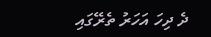ދެ ދިހަ އަހަރު ތެރޭގައި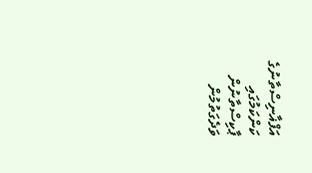އަފްޣާނިސްތާނުގެ ކަންކަމުގައި ޕާކިސްތާނުން ވަދެގަތުމުން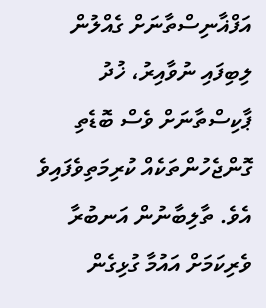އަފްޣާނިސްތާނަށް ގެއްލުން ލިބިފައި ނުވާއިރު، ޚުދު ޕާކިސްތާނަށް ވެސް ބޮޑެތި ގޮންޖެހުންތަކެއް ކުރިމަތިވެފައިވެ އެވެ. ތާލިބާނުން އަނބުރާ ވެރިކަމަށް އައުމާ ގުޅިގެން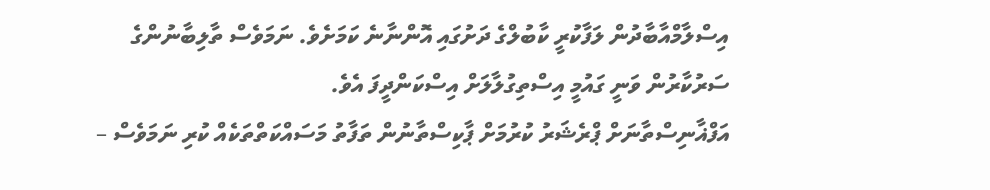އިސްލާމްއާބާދުން ލަފާކުރީ ކާބުލްގެ ދަށުގައި އޮންނާނެ ކަމަށެވެ. ނަމަވެސް ތާލިބާނުންގެ ސަރުކާރުން ވަނީ ގައުމީ އިސްތިގުލާލަށް އިސްކަންދީފަ އެވެ.
އަފްޣާނިސްތާނަށް ޕްރެޝަރު ކުރުމަށް ޕާކިސްތާނުން ތަފާތު މަސައްކަތްތަކެއް ކުރި ނަމަވެސް –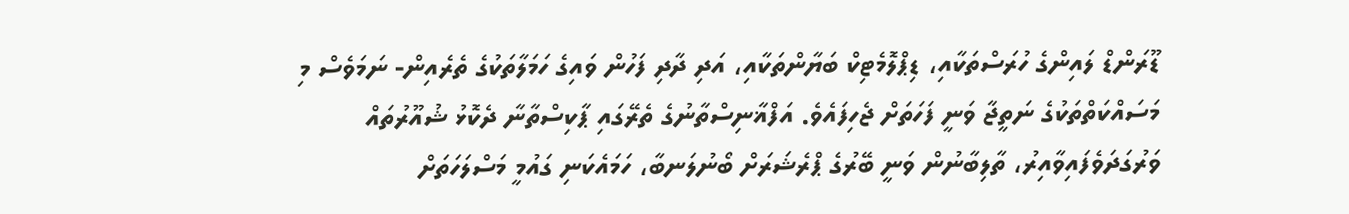ޑޫރަންޑް ލައިންގެ ހުރަސްތަކާއި، ޑިޕްލޮމެޓިކް ބަޔާންތަކާއި، އަދި ދާދި ފަހުން ވައިގެ ހަމަލާތަކުގެ ތެރެއިން- ނަމަވެސް މި މަސައްކަތްތަކުގެ ނަތީޖާ ވަނީ ފަހަތަށް ޖެހިފައެވެ. އަފްޣާނިސްތާނުގެ ތެރޭގައި ޕާކިސްތާނާ ދެކޮޅު ޝުއޫރުތައް ވަރުގަދަވެފައިވާއިރު، ތާލިބާނުން ވަނީ ބޭރުގެ ޕްރެޝަރަށް ބޯނުލަނބާ، ހަމައެކަނި ގައުމީ މަސްލަހަތަށް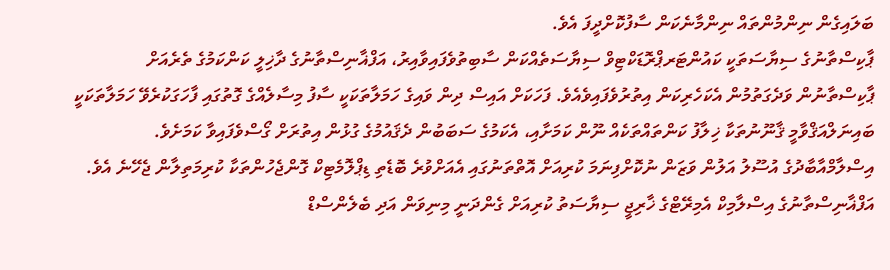ބަލައިގެން ނިންމުންތައް ނިންމާނެކަން ސާފުކޮށްދީފަ އެވެ.
ޕާކިސްތާނުގެ ސިޔާސަތަކީ ކައުންޓަރޕްރޮޑަކްޓިވް ސިޔާސަތެއްކަން ސާބިތުވެފައިވާއިރު، އަފްޣާނިސްތާނުގެ ދާޚިލީ ކަންކަމުގެ ތެރެއަށް ޕާކިސްތާނުން ވަދެގަތުމުން އެކަހެރިކަން އިތުރުވެފައިވެއެވެ. ފަހަކަށް އައިސް ދިން ވައިގެ ހަމަލާތަކަކީ ސާފު މިސާލެއްގެ ގޮތުގައި ފާހަގަކުރެވޭ ހަމަލާތަކަކީ ބައިނަލްއަޤްވާމީ ޤާނޫނުތަކާ ޚިލާފު ކަންތައްތަކެއް ނޫން ކަމަށާއި، އެކަމުގެ ސަބަބުން ދެޤައުމުގެ ގުޅުން އިތުރަށް ގޯސްވެފައިވާ ކަމަށެވެ. އިސްލާމްއާބާދުގެ އުސޫލު އަލުން ވަޒަން ނުކޮށްފިނަމަ ކުރިއަށް އޮތްތަނުގައި އެއަށްވުރެ ބޮޑެތި ޑިޕްލޮމެޓިކް ގޮންޖެހުންތަކާ ކުރިމަތިލާން ޖެހޭނެ އެވެ.
އަފްޣާނިސްތާނުގެ އިސްލާމިކް އެމިރޭޓްގެ ޚާރިޖީ ސިޔާސަތު ކުރިއަށް ގެންދަނީ މިނިވަން އަދި ބެލެންސްޑް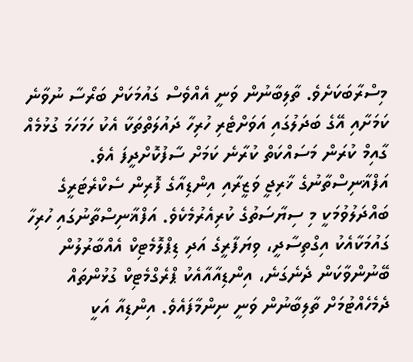މިސްރާބަކަށެވެ. ތާލިބާނުން ވަނީ އެއްވެސް ގައުމަކަށް ބަރޯސާ ނުވާނެ ކަމަށާއި އޭގެ ބަދަލުގައި އަވަށްޓެރި ހުރިހާ ދައުލަތްތަކާ އެކު ހަމަހަމަ ގުޅުމެއް ގާއިމް ކުރަން މަސައްކަތް ކުރާނެ ކަމަށް ސާފުކޮށްދީފަ އެވެ.
އަފްޣާނިސްތާނުގެ ޚާރިޖީ ވަޒީރާއި އިންޑިއާގެ ފޮރިން ސެކްރެޓަރީގެ ބައްދަލުވުމަކީ މި ސިޔާސަތުގެ ކުރިއެރުމެކެވެ. އަފްޣާނިސްތާނުގައި ހުރިހާ ގައުމަކާއެކު އިގްތިސާދީ، ވިޔަފާރީގެ އަދި ޑިޕްލޮމެޓިކް އެއްބާރުލުން ބޭނުންވާކަން ދެނެގަނެ، އިންޑިއާއާއެކު ޕްރެގްމެޓިކް ގުޅުންތައް ދެމެހެއްޓުމަށް ތާލިބާނުން ވަނީ ނިންމާފައެވެ. އިންޑިއާ އަކީ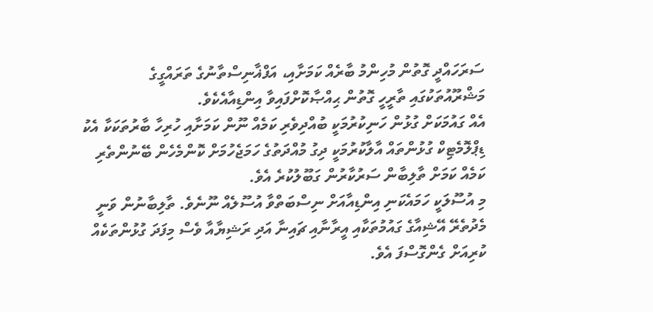ސަރަހައްދީ ގޮތުން މުހިންމު ބާރެއް ކަމަށާއި، އަފްޣާނިސްތާނުގެ ތަރައްގީގެ މަޝްރޫއުތަކުގައި ތާރީހީ ގޮތުން ޙިއްޞާކޮށްފައިވާ އިންޑިއާއެކެވެ.
އެއް ގައުމަކަށް ގުޅުން ހަނިކުރުމަކީ ބުއްދިވެރި ކަމެއް ނޫން ކަމަށާއި ހުރިހާ ބާރުތަކަކާ އެކު ޑިޕްލޮމެޓިކް ގުޅުންތައް އާލާކުރުމަކީ ދިގު މުއްދަތުގެ ހަމަޖެހުމަށް ކޮންމެހެން ބޭނުންތެރި ކަމެއް ކަމަށް ތާލިބާން ސަރުކާރުން ގަބޫލުކުރެ އެވެ.
މި އުސޫލަކީ ހަމައެކަނި އިންޑިއާއަށް ނިސްބަތްވާ އުސޫލެއް ނޫނެވެ. ތާލިބާނުން ވަނީ މެދުތެރޭ އޭޝިއާގެ ގައުމުތަކާއި އީރާނާއި ޗައިނާ އަދި ރަޝިޔާއާ ވެސް މިފަދަ ގުޅުންތަކެއް ކުރިއަށް ގެންގޮސްފަ އެވެ.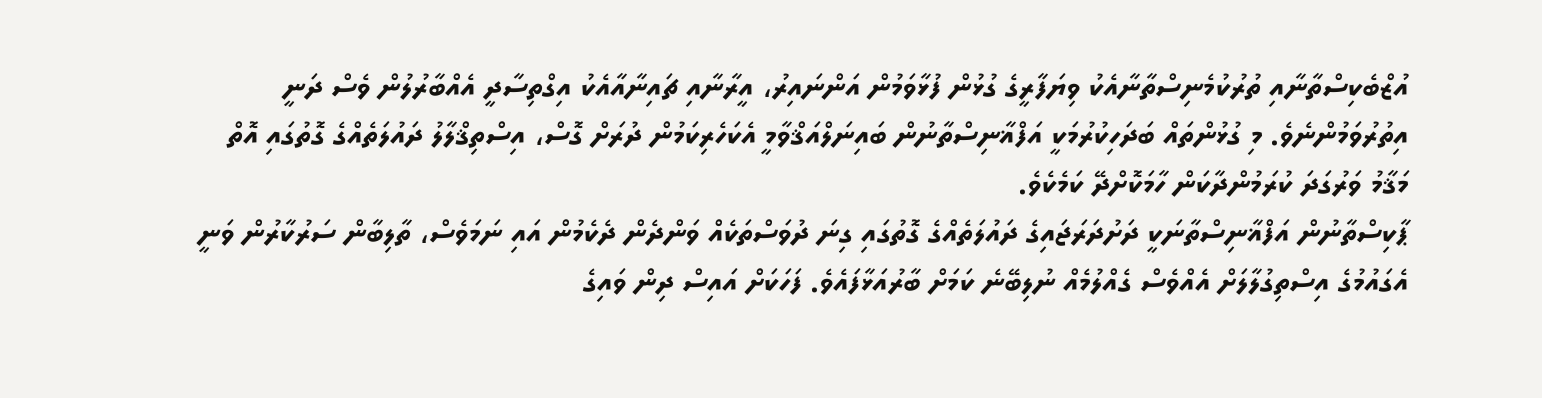އުޒްބެކިސްތާނާއި ތުރުކުމެނިސްތާނާއެކު ވިޔަފާރީގެ ގުޅުން ފުޅާވަމުން އަންނައިރު، އީރާނާއި ޗައިނާއާއެކު އިގްތިސާދީ އެއްބާރުލުން ވެސް ދަނީ އިތުރުވަމުންނެވެ. މި ގުޅުންތައް ބަދަހިކުރުމަކީ އަފްޣާނިސްތާނުން ބައިނަލްއަޤްވާމީ އެކަހެރިކަމުން ދުރަށް ގޮސް، އިސްތިޤްލާލު ދައުލަތެއްގެ ގޮތުގައި އޮތް މަޤާމު ވަރުގަދަ ކުރަމުންދާކަން ހާމަކޮށްދޭ ކަމެކެވެ.
ޕާކިސްތާނުން އަފްޣާނިސްތާނަކީ ދަށުދަރަޖައިގެ ދައުލަތެއްގެ ގޮތުގައި ގިނަ ދުވަސްތަކެއް ވަންދެން ދެކެމުން އައި ނަމަވެސް، ތާލިބާން ސަރުކާރުން ވަނީ އެގައުމުގެ އިސްތިގުލާލަށް އެއްވެސް ގެއްލުމެއް ނުލިބޭނެ ކަމަށް ބާރުއަޅާފައެވެ. ފަހަކަށް އައިސް ދިން ވައިގެ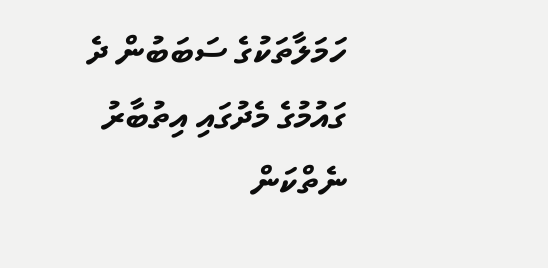ހަމަލާތަކުގެ ސަބަބުން ދެ ގައުމުގެ މެދުގައި އިތުބާރު ނެތްކަން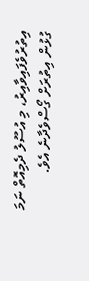އިތުރުވެފައިވާއިރު، މި އުސޫލު ދެމިއޮތް ނަމަ ގުޅުން އިތުރަށް ގޯސްވެދާނެ އެވެ.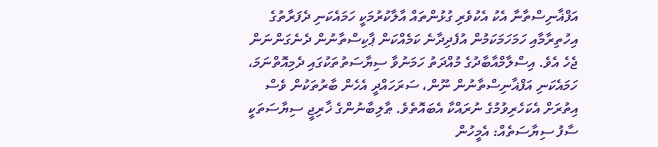އަފްޣާނިސްތާނާ އެކު އެކުވެރި ގުޅުންތައް އާލާކުރުމަކީ ހަމައެކަނި ދެފަރާތުގެ އިހުތިރާމާއި ހަމަހަމަކަމުން އުފެދިދާނެ ކަމެއްކަން ޕާކިސްތާނުން ދެނެގަންނަން ޖެހެ އެވެ. އިސްލާމްއާބާދުގެ މުއްދަތު ހަމަނުވާ ސިޔާސަތުތަކުގައި ދެމިއޮތްނަމަ، ހަމައެކަނި އަފްޣާނިސްތާނުން ނޫން، ސަރަހައްދީ އެހެން ބާރުތަކުން ވެސް އިތުރަށް އެކަހެރިވުމުގެ ނުރައްކާ އެބައޮތެވެ. ޠާލިބާނުންގެ ޚާރިޖީ ސިޔާސަތަކީ ސާފު ސިޔާސަތެއް: އެމީހުން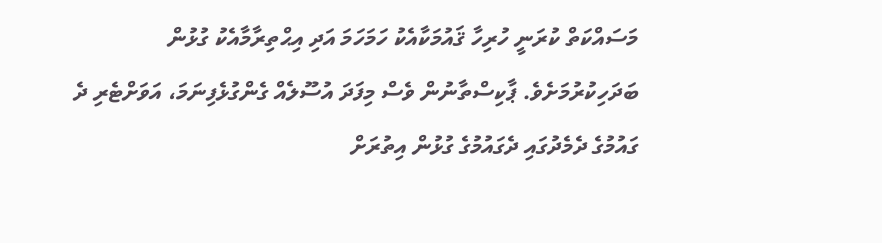މަސައްކަތް ކުރަނީ ހުރިހާ ޤައުމަކާއެކު ހަމަހަމަ އަދި އިޙްތިރާމާއެކު ގުޅުން ބަދަހިކުރުމަށެވެ. ޕާކިސްތާނުން ވެސް މިފަދަ އުސޫލެއް ގެންގުޅެފިނަމަ، އަވަށްޓެރި ދެ ގައުމުގެ ދެމެދުގައި ދެގައުމުގެ ގުޅުން އިތުރަށް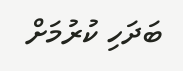ބަދަހި ކުރުމަށް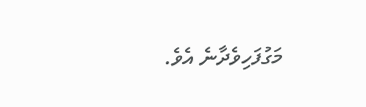މަގުފަހިވެދާނެ އެވެ.